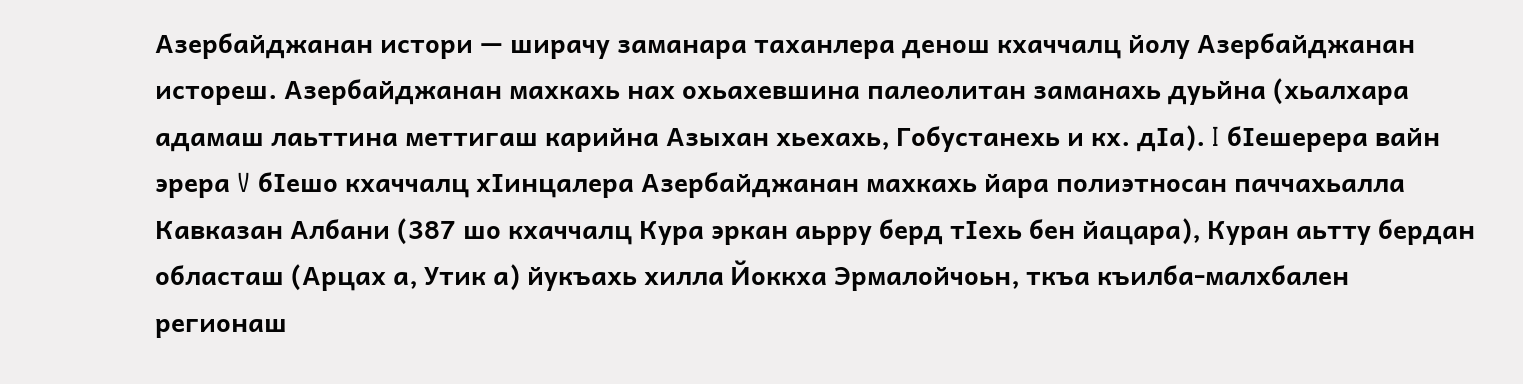Азербайджанан истори — ширачу заманара таханлера денош кхаччалц йолу Азербайджанан истореш. Азербайджанан махкахь нах охьахевшина палеолитан заманахь дуьйна (хьалхара адамаш лаьттина меттигаш карийна Азыхан хьехахь, Гобустанехь и кх. дӀа). I бӀешерера вайн эрера V бӀешо кхаччалц хӀинцалера Азербайджанан махкахь йара полиэтносан паччахьалла Кавказан Албани (387 шо кхаччалц Кура эркан аьрру берд тӀехь бен йацара), Куран аьтту бердан областаш (Арцах а, Утик а) йукъахь хилла Йоккха Эрмалойчоьн, ткъа къилба-малхбален регионаш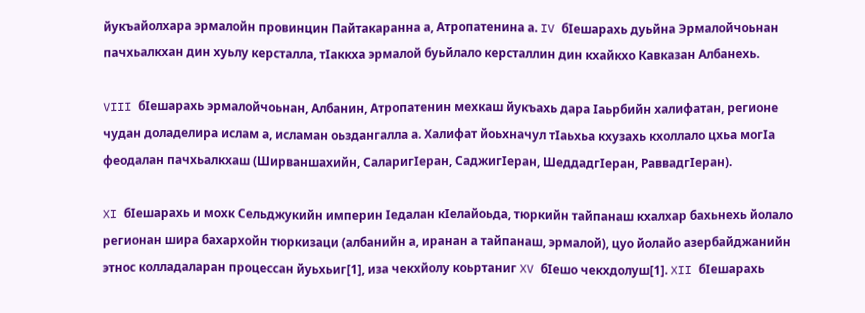йукъайолхара эрмалойн провинцин Пайтакаранна а, Атропатенина а. IV бӀешарахь дуьйна Эрмалойчоьнан пачхьалкхан дин хуьлу керсталла, тӀаккха эрмалой буьйлало керсталлин дин кхайкхо Кавказан Албанехь.

VIII бӀешарахь эрмалойчоьнан, Албанин, Атропатенин мехкаш йукъахь дара Ӏаьрбийн халифатан, регионе чудан доладелира ислам а, исламан оьздангалла а. Халифат йоьхначул тӀаьхьа кхузахь кхоллало цхьа могӀа феодалан пачхьалкхаш (Ширваншахийн, СаларигӀеран, СаджигӀеран, ШеддадгӀеран, РаввадгӀеран).

XI бӀешарахь и мохк Сельджукийн империн Ӏедалан кӀелайоьда, тюркийн тайпанаш кхалхар бахьнехь йолало регионан шира бахархойн тюркизаци (албанийн а, иранан а тайпанаш, эрмалой), цуо йолайо азербайджанийн этнос колладаларан процессан йуьхьиг[1], иза чекхйолу коьртаниг XV бӀешо чекхдолуш[1]. XII бӀешарахь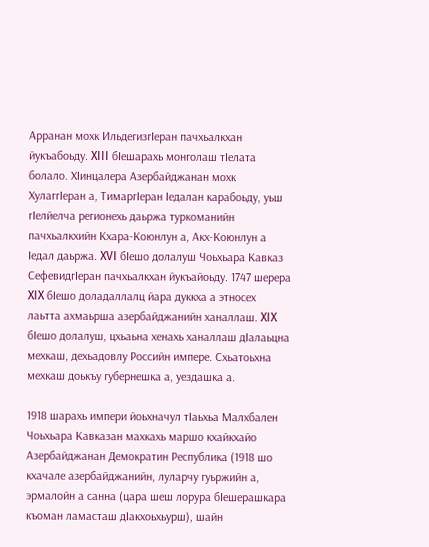Арранан мохк ИльдегизгӀеран пачхьалкхан йукъабоьду. XIII бӀешарахь монголаш тӀелата болало. ХӀинцалера Азербайджанан мохк ХулаггӀеран а, ТимаргӀеран Ӏедалан карабоьду, уьш гӀелйелча регионехь даьржа туркоманийн пачхьалкхийн Кхара-Коюнлун а, Акх-Коюнлун а Ӏедал даьржа. XVI бӀешо долалуш Чоьхьара Кавказ СефевидгӀеран пачхьалкхан йукъайоьду. 1747 шерера XIX бӀешо доладаллалц йара дуккха а этносех лаьтта ахмаьрша азербайджанийн ханаллаш. XIX бӀешо долалуш, цхьаьна хенахь ханаллаш дӀалаьцна мехкаш, дехьадовлу Российн импере. Схьатоьхна мехкаш доькъу губернешка а, уездашка а.

1918 шарахь импери йоьхначул тӀаьхьа Малхбален Чоьхьара Кавказан махкахь маршо кхайкхайо Азербайджанан Демократин Республика (1918 шо кхачале азербайджанийн, луларчу гуьржийн а, эрмалойн а санна (цара шеш лорура бӀешерашкара къоман ламасташ дӀакхоьхьурш), шайн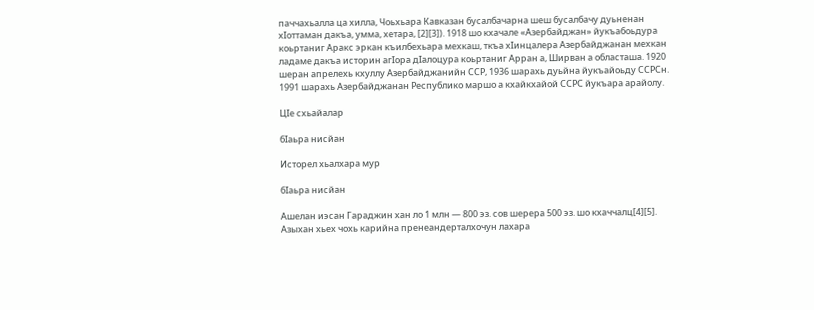паччахьалла ца хилла, Чоьхьара Кавказан бусалбачарна шеш бусалбачу дуьненан хӀоттаман дакъа, умма, хетара, [2][3]). 1918 шо кхачале «Азербайджан» йукъабоьдура коьртаниг Аракс эркан къилбехьара мехкаш, ткъа хӀинцалера Азербайджанан мехкан ладаме дакъа историн агӀора дӀалоцура коьртаниг Арран а, Ширван а областаша. 1920 шеран апрелехь кхуллу Азербайджанийн ССР, 1936 шарахь дуьйна йукъайоьду ССРСн. 1991 шарахь Азербайджанан Республико маршо а кхайкхайой ССРС йукъара арайолу.

ЦӀе схьайалар

бӀаьра нисйан

Исторел хьалхара мур

бӀаьра нисйан

Ашелан иэсан Гараджин хан ло 1 млн — 800 эз. сов шерера 500 эз. шо кхаччалц[4][5]. Азыхан хьех чохь карийна пренеандерталхочун лахара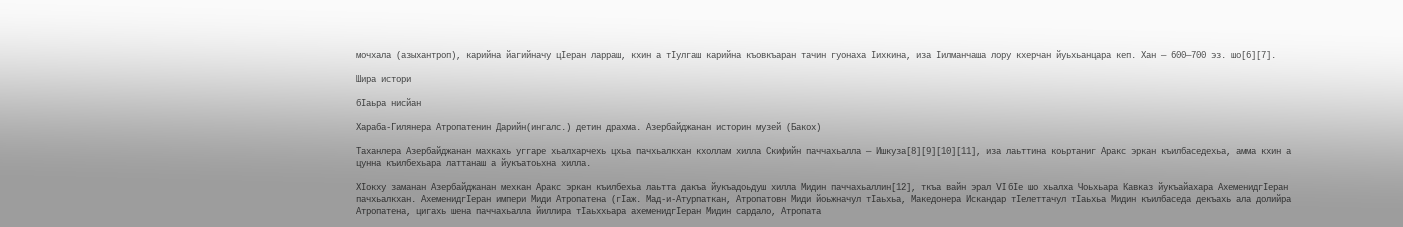мочхала (азыхантроп), карийна йагийначу цӀеран ларраш, кхин а тӀулгаш карийна къовкъаран тачин гуонаха Ӏихкина, иза Ӏилманчаша лору кхерчан йуьхьанцара кеп. Хан — 600—700 эз. шо[6][7].

Шира истори

бӀаьра нисйан

Хараба-Гилянера Атропатенин Дарийн(ингалс.) детин драхма. Азербайджанан историн музей (Бакох)

Таханлера Азербайджанан махкахь уггаре хьалхарчехь цхьа пачхьалкхан кхоллам хилла Скифийн паччахьалла — Ишкуза[8][9][10][11], иза лаьттина коьртаниг Аракс эркан къилбаседехьа, амма кхин а цунна къилбехьара латтанаш а йукъатоьхна хилла.

ХӀокху заманан Азербайджанан мехкан Аракс эркан къилбехьа лаьтта дакъа йукъадоьдуш хилла Мидин паччахьаллин[12], ткъа вайн эрал VI бӀе шо хьалха Чоьхьара Кавказ йукъайахара АхеменидгӀеран пачхьалкхан. АхеменидгӀеран импери Миди Атропатена (гӀаж. Мад-и-Атурпаткан, Атропатовн Миди йоьжначул тӀаьхьа, Македонера Искандар тӀелеттачул тӀаьхьа Мидин къилбаседа декъахь ала долийра Атропатена, цигахь шена паччахьалла йиллира тӀаьххьара ахеменидгӀеран Мидин сардало, Атропата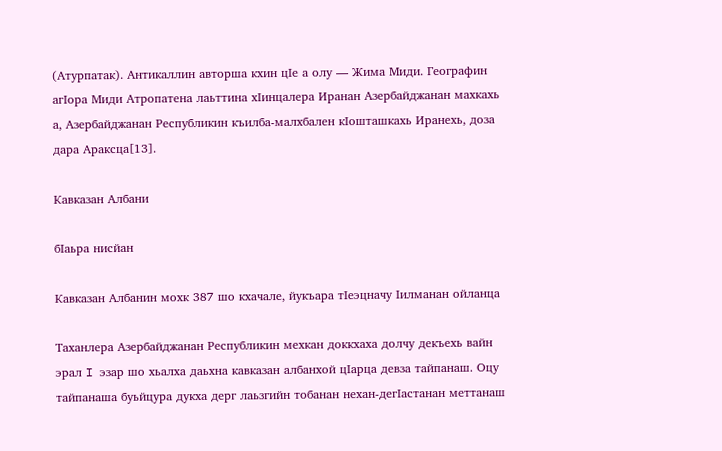(Атурпатак). Антикаллин авторша кхин цӀе а олу — Жима Миди. Географин агӀора Миди Атропатена лаьттина хӀинцалера Иранан Азербайджанан махкахь а, Азербайджанан Республикин къилба-малхбален кӀошташкахь Иранехь, доза дара Араксца[13].

Кавказан Албани

бӀаьра нисйан

Кавказан Албанин мохк 387 шо кхачале, йукъара тӀеэцначу Ӏилманан ойланца

Таханлера Азербайджанан Республикин мехкан доккхаха долчу декъехь вайн эрал I эзар шо хьалха даьхна кавказан албанхой цӀарца девза тайпанаш. Оцу тайпанаша буьйцура дукха дерг лаьзгийн тобанан нехан-дегӀастанан меттанаш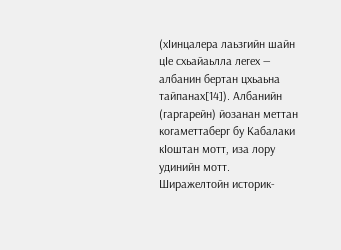(хӀинцалера лаьзгийн шайн цӀе схьайаьлла легех — албанин бертан цхьаьна тайпанах[14]). Албанийн (гаргарейн) йозанан меттан когаметтаберг бу Кабалаки кӀоштан мотт, иза лору удинийн мотт. Ширажелтойн историк-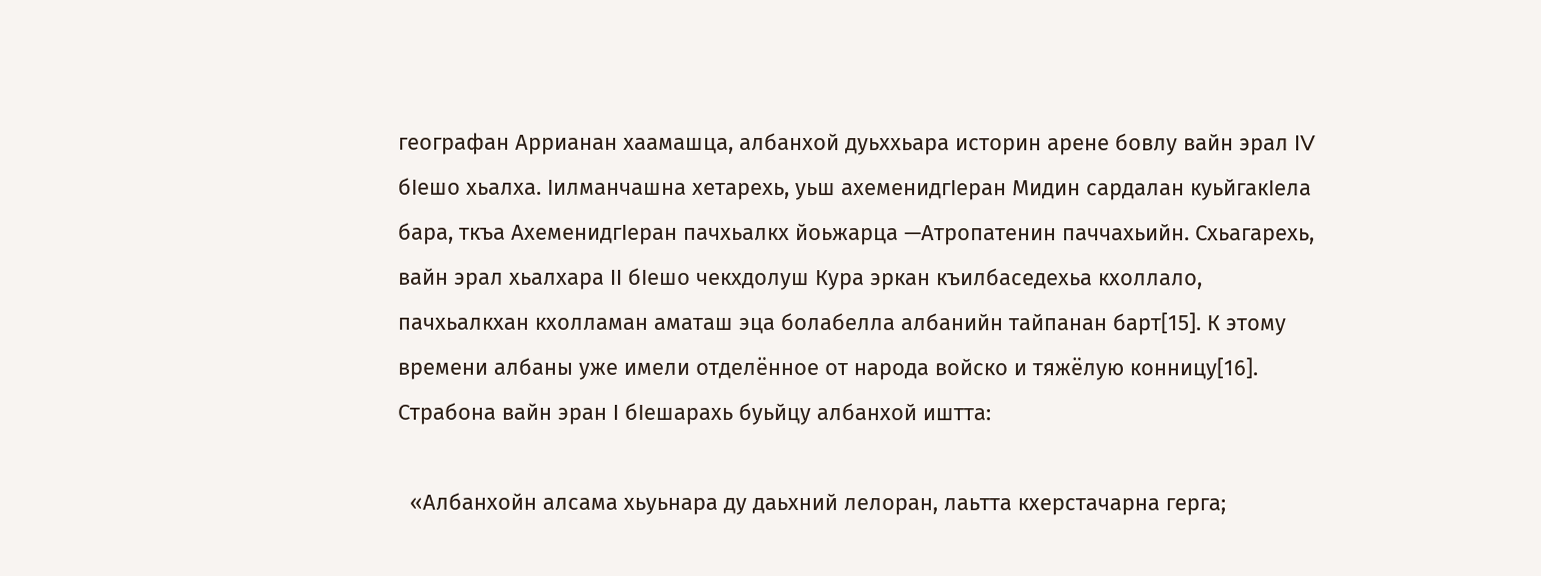географан Аррианан хаамашца, албанхой дуьххьара историн арене бовлу вайн эрал IV бӀешо хьалха. Ӏилманчашна хетарехь, уьш ахеменидгӀеран Мидин сардалан куьйгакӀела бара, ткъа АхеменидгӀеран пачхьалкх йоьжарца —Атропатенин паччахьийн. Схьагарехь, вайн эрал хьалхара II бӀешо чекхдолуш Кура эркан къилбаседехьа кхоллало, пачхьалкхан кхолламан аматаш эца болабелла албанийн тайпанан барт[15]. К этому времени албаны уже имели отделённое от народа войско и тяжёлую конницу[16]. Страбона вайн эран I бӀешарахь буьйцу албанхой иштта:

  «Албанхойн алсама хьуьнара ду даьхний лелоран, лаьтта кхерстачарна герга;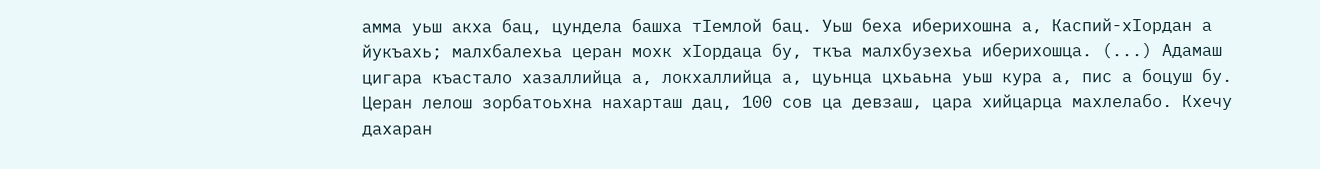амма уьш акха бац, цундела башха тӀемлой бац. Уьш беха иберихошна а, Каспий-хӀордан а йукъахь; малхбалехьа церан мохк хӀордаца бу, ткъа малхбузехьа иберихошца. (...) Адамаш цигара къастало хазаллийца а, локхаллийца а, цуьнца цхьаьна уьш кура а, пис а боцуш бу. Церан лелош зорбатоьхна нахарташ дац, 100 сов ца девзаш, цара хийцарца махлелабо. Кхечу дахаран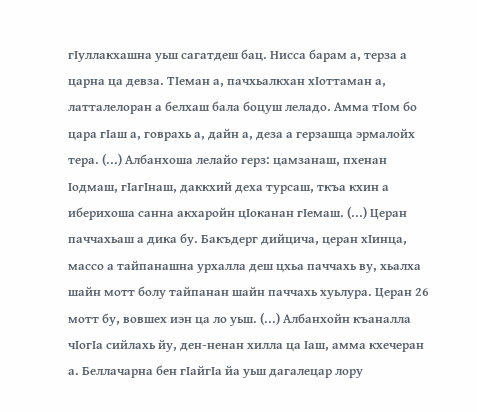гӀуллакхашна уьш сагатдеш бац. Нисса барам а, терза а царна ца девза. ТӀеман а, пачхьалкхан хӀоттаман а, латталелоран а белхаш бала боцуш леладо. Амма тӀом бо цара гӀаш а, говрахь а, дайн а, деза а герзашца эрмалойх тера. (...) Албанхоша лелайо герз: цамзанаш, пхенан Ӏодмаш, гӀагӀнаш, даккхий деха турсаш, ткъа кхин а иберихоша санна акхаройн цӀоканан гӀемаш. (...) Церан паччахьаш а дика бу. Бакъдерг дийцича, церан хӀинца, массо а тайпанашна урхалла деш цхьа паччахь ву, хьалха шайн мотт болу тайпанан шайн паччахь хуьлура. Церан 26 мотт бу, вовшех иэн ца ло уьш. (...) Албанхойн къаналла чӀогӀа сийлахь йу, ден-ненан хилла ца Ӏаш, амма кхечеран а. Беллачарна бен гӀайгӀа йа уьш дагалецар лору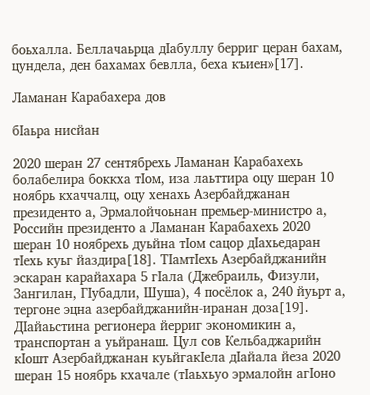боьхалла. Беллачаьрца дӀабуллу берриг церан бахам, цундела, ден бахамах бевлла, беха къиен»[17].

Ламанан Карабахера дов

бӀаьра нисйан

2020 шеран 27 сентябрехь Ламанан Карабахехь болабелира боккха тӀом, иза лаьттира оцу шеран 10 ноябрь кхаччалц, оцу хенахь Азербайджанан президенто а, Эрмалойчоьнан премьер-министро а, Российн президенто а Ламанан Карабахехь 2020 шеран 10 ноябрехь дуьйна тӀом сацор дӀахьедаран тӀехь куьг йаздира[18]. ТӀамтӀехь Азербайджанийн эскаран карайахара 5 гӀала (Джебраиль, Физули, Зангилан, ГӀубадли, Шуша), 4 посёлок а, 240 йуьрт а, тергоне эцна азербайджанийн-иранан доза[19]. ДӀайаьстина регионера йерриг экономикин а, транспортан а уьйранаш. Цул сов Кельбаджарийн кӀошт Азербайджанан куьйгакӀела дӀайала йеза 2020 шеран 15 ноябрь кхачале (тӀаьхьуо эрмалойн агӀоно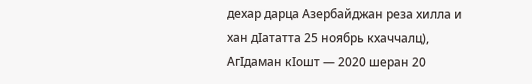дехар дарца Азербайджан реза хилла и хан дӀататта 25 ноябрь кхаччалц), АгӀдаман кӀошт — 2020 шеран 20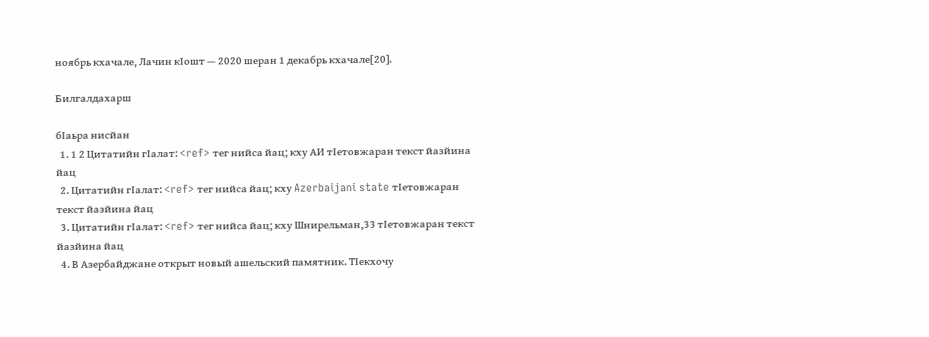ноябрь кхачале, Лачин кӀошт — 2020 шеран 1 декабрь кхачале[20].

Билгалдахарш

бӀаьра нисйан
  1. 1 2 Цитатийн гӀалат: <ref> тег нийса йац; кху АИ тIетовжаран текст йазйина йац
  2. Цитатийн гӀалат: <ref> тег нийса йац; кху Azerbaijani state тIетовжаран текст йазйина йац
  3. Цитатийн гӀалат: <ref> тег нийса йац; кху Шнирельман,33 тIетовжаран текст йазйина йац
  4. В Азербайджане открыт новый ашельский памятник. ТӀекхочу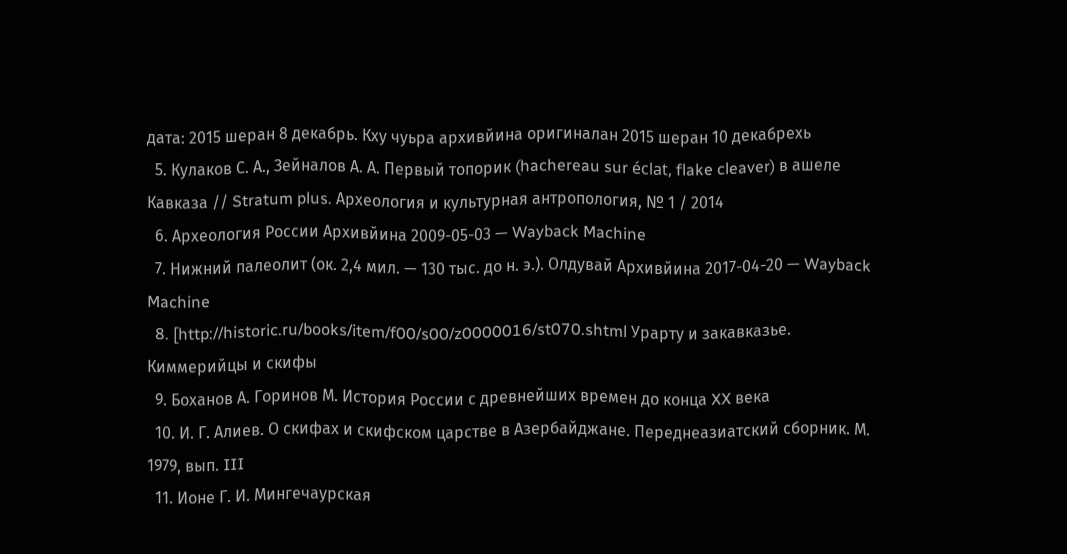дата: 2015 шеран 8 декабрь. Кху чуьра архивйина оригиналан 2015 шеран 10 декабрехь
  5. Кулаков С. А., Зейналов А. А. Первый топорик (hachereau sur éclat, flake cleaver) в ашеле Кавказа // Stratum plus. Археология и культурная антропология, № 1 / 2014
  6. Археология России Архивйина 2009-05-03 — Wayback Machine
  7. Нижний палеолит (ок. 2,4 мил. — 130 тыс. до н. э.). Олдувай Архивйина 2017-04-20 — Wayback Machine
  8. [http://historic.ru/books/item/f00/s00/z0000016/st070.shtml Урарту и закавказье. Киммерийцы и скифы
  9. Боханов А. Горинов М. История России с древнейших времен до конца XX века
  10. И. Г. Алиев. О скифах и скифском царстве в Азербайджане. Переднеазиатский сборник. М. 1979, вып. III
  11. Ионе Г. И. Мингечаурская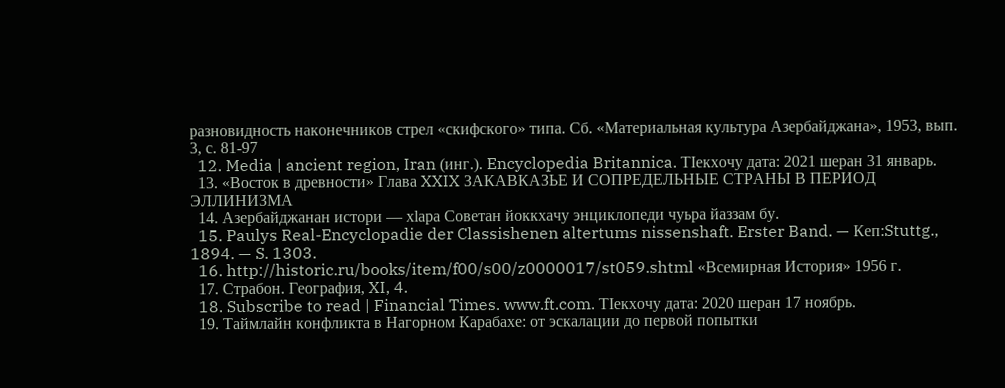разновидность наконечников стрел «скифского» типа. Сб. «Материальная культура Азербайджана», 1953, вып. 3, с. 81-97
  12. Media | ancient region, Iran (инг.). Encyclopedia Britannica. ТӀекхочу дата: 2021 шеран 31 январь.
  13. «Восток в древности» Глава XXIX ЗАКАВКАЗЬЕ И СОПРЕДЕЛЬНЫЕ СТРАНЫ В ПЕРИОД ЭЛЛИНИЗМА
  14. Азербайджанан истори — хӏара Советан йоккхачу энциклопеди чуьра йаззам бу.
  15. Paulys Real-Encyclopadie der Classishenen altertums nissenshaft. Erster Band. — Кеп:Stuttg., 1894. — S. 1303.
  16. http://historic.ru/books/item/f00/s00/z0000017/st059.shtml «Всемирная История» 1956 г.
  17. Страбон. География, XI, 4.
  18. Subscribe to read | Financial Times. www.ft.com. ТӀекхочу дата: 2020 шеран 17 ноябрь.
  19. Таймлайн конфликта в Нагорном Карабахе: от эскалации до первой попытки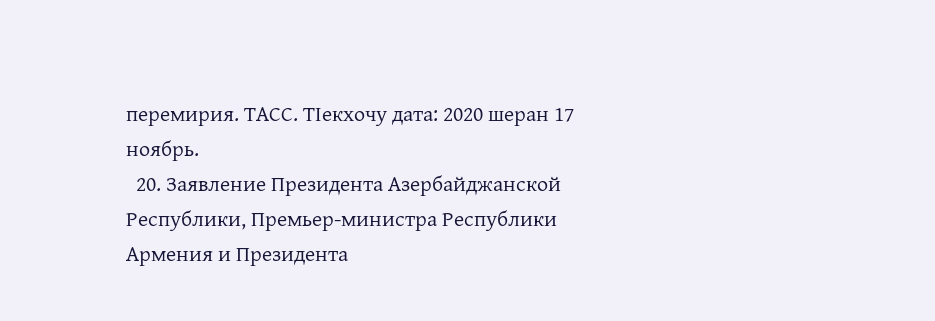перемирия. ТАСС. ТӀекхочу дата: 2020 шеран 17 ноябрь.
  20. Заявление Президента Азербайджанской Республики, Премьер-министра Республики Армения и Президента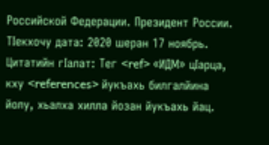Российской Федерации. Президент России. ТӀекхочу дата: 2020 шеран 17 ноябрь.
Цитатийн гӀалат: Тег <ref> «ИДМ» цӀарца, кху <references> йукъахь билгалйина йолу, хьалха хилла йозан йукъахь йац.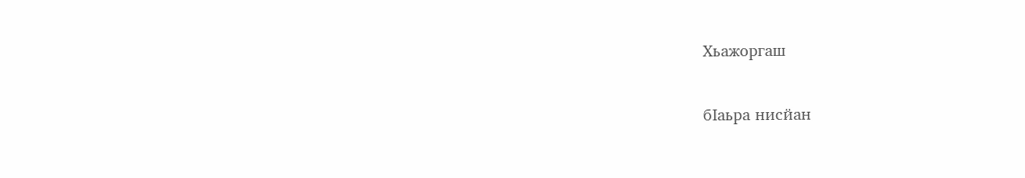Хьажоргаш

бӀаьра нисйан